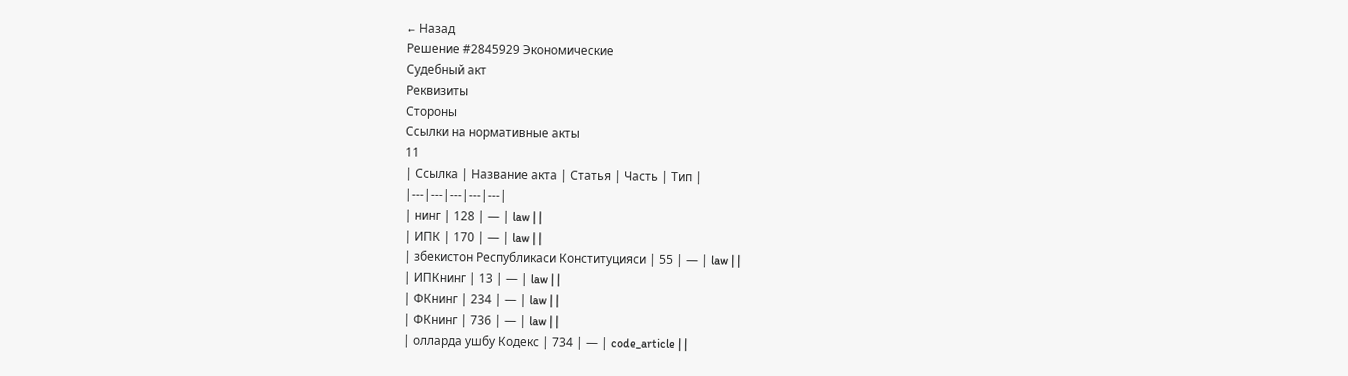← Назад
Решение #2845929 Экономические
Судебный акт
Реквизиты
Стороны
Ссылки на нормативные акты
11
| Ссылка | Название акта | Статья | Часть | Тип |
|---|---|---|---|---|
| нинг | 128 | — | law | |
| ИПК | 170 | — | law | |
| збекистон Республикаси Конституцияси | 55 | — | law | |
| ИПКнинг | 13 | — | law | |
| ФКнинг | 234 | — | law | |
| ФКнинг | 736 | — | law | |
| олларда ушбу Кодекс | 734 | — | code_article | |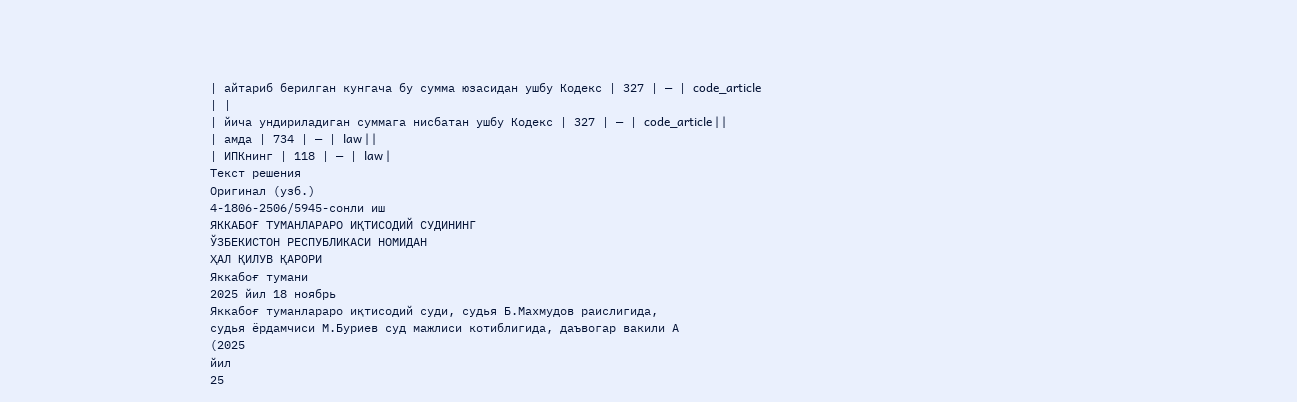| айтариб берилган кунгача бу сумма юзасидан ушбу Кодекс | 327 | — | code_article | |
| йича ундириладиган суммага нисбатан ушбу Кодекс | 327 | — | code_article | |
| амда | 734 | — | law | |
| ИПКнинг | 118 | — | law |
Текст решения
Оригинал (узб.)
4-1806-2506/5945-сонли иш
ЯККАБОҒ ТУМАНЛАРАРО ИҚТИСОДИЙ СУДИНИНГ
ЎЗБЕКИСТОН РЕСПУБЛИКАСИ НОМИДАН
ҲАЛ ҚИЛУВ ҚАРОРИ
Яккабоғ тумани
2025 йил 18 ноябрь
Яккабоғ туманлараро иқтисодий суди, судья Б.Махмудов раислигида,
судья ёрдамчиси М.Буриев суд мажлиси котиблигида, даъвогар вакили А
(2025
йил
25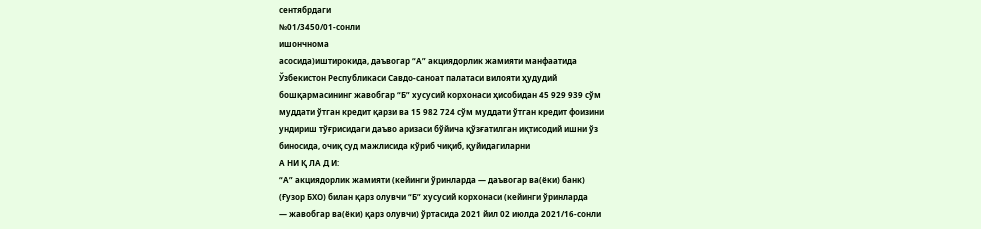сентябрдаги
№01/3450/01-сонли
ишончнома
асосида)иштирокида, даъвогар “А” акциядорлик жамияти манфаатида
Ўзбекистон Республикаси Савдо-саноат палатаси вилояти ҳудудий
бошқармасининг жавобгар “Б” хусусий корхонаси ҳисобидан 45 929 939 сўм
муддати ўтган кредит қарзи ва 15 982 724 сўм муддати ўтган кредит фоизини
ундириш тўғрисидаги даъво аризаси бўйича қўзғатилган иқтисодий ишни ўз
биносида, очиқ суд мажлисида кўриб чиқиб, қуйидагиларни
А НИ Қ ЛА Д И:
“А” акциядорлик жамияти (кейинги ўринларда — даъвогар ва(ёки) банк)
(Ғузор БХО) билан қарз олувчи “Б” хусусий корхонаси (кейинги ўринларда
— жавобгар ва(ёки) қарз олувчи) ўртасида 2021 йил 02 июлда 2021/16-сонли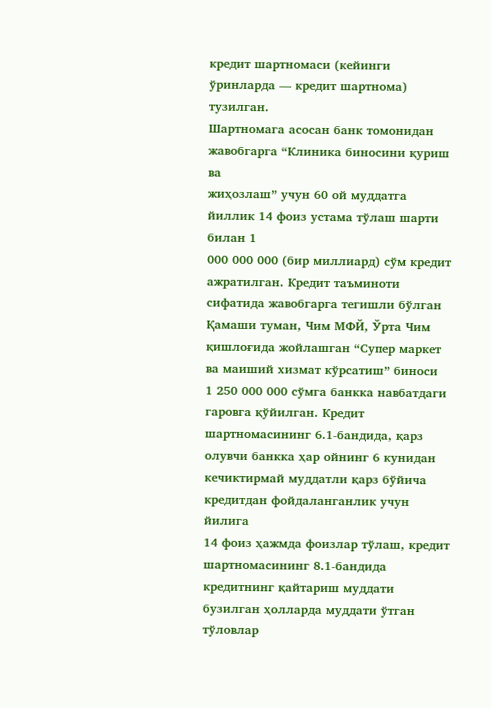кредит шартномаси (кейинги ўринларда — кредит шартнома) тузилган.
Шартномага асосан банк томонидан жавобгарга “Клиника биносини қуриш ва
жиҳозлаш” учун 60 ой муддатга йиллик 14 фоиз устама тўлаш шарти билан 1
000 000 000 (бир миллиард) сўм кредит ажратилган. Кредит таъминоти
сифатида жавобгарга тегишли бўлган Қамаши туман, Чим МФЙ, Ўрта Чим
қишлоғида жойлашган “Супер маркет ва маиший хизмат кўрсатиш” биноси
1 250 000 000 сўмга банкка навбатдаги гаровга қўйилган. Кредит
шартномасининг 6.1-бандида, қарз олувчи банкка ҳар ойнинг 6 кунидан
кечиктирмай муддатли қарз бўйича кредитдан фойдаланганлик учун йилига
14 фоиз ҳажмда фоизлар тўлаш, кредит шартномасининг 8.1-бандида
кредитнинг қайтариш муддати бузилган ҳолларда муддати ўтган тўловлар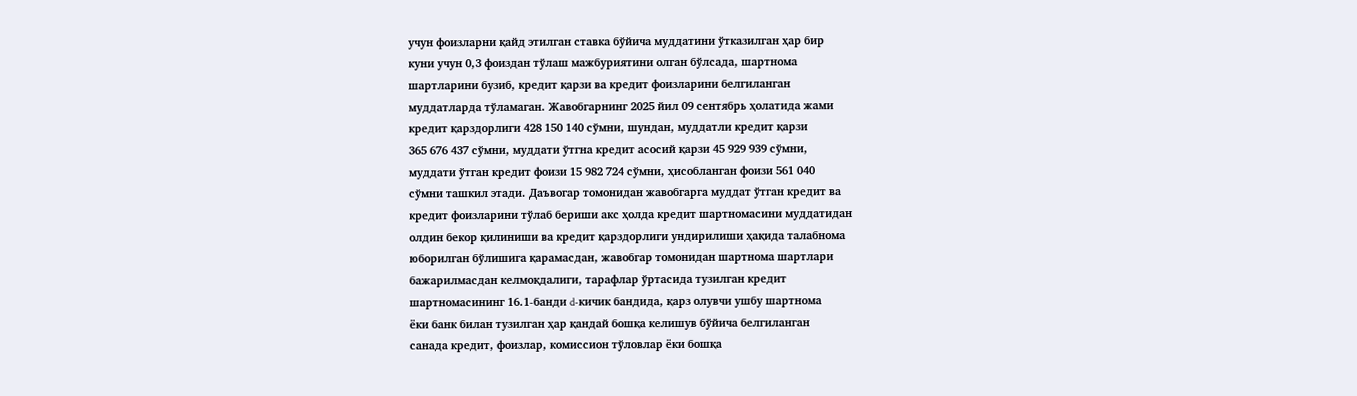учун фоизларни қайд этилган ставка бўйича муддатини ўтказилган ҳар бир
куни учун 0,3 фоиздан тўлаш мажбуриятини олган бўлсада, шартнома
шартларини бузиб, кредит қарзи ва кредит фоизларини белгиланган
муддатларда тўламаган. Жавобгарнинг 2025 йил 09 сентябрь ҳолатида жами
кредит қарздорлиги 428 150 140 сўмни, шундан, муддатли кредит қарзи
365 676 437 сўмни, муддати ўтгна кредит асосий қарзи 45 929 939 сўмни,
муддати ўтган кредит фоизи 15 982 724 сўмни, ҳисобланган фоизи 561 040
сўмни ташкил этади. Даъвогар томонидан жавобгарга муддат ўтган кредит ва
кредит фоизларини тўлаб бериши акс ҳолда кредит шартномасини муддатидан
олдин бекор қилиниши ва кредит қарздорлиги ундирилиши ҳақида талабнома
юборилган бўлишига қарамасдан, жавобгар томонидан шартнома шартлари
бажарилмасдан келмоқдалиги, тарафлар ўртасида тузилган кредит
шартномасининг 16.1-банди d-кичик бандида, қарз олувчи ушбу шартнома
ёки банк билан тузилган ҳар қандай бошқа келишув бўйича белгиланган
санада кредит, фоизлар, комиссион тўловлар ёки бошқа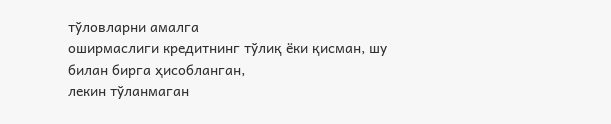тўловларни амалга
оширмаслиги кредитнинг тўлиқ ёки қисман, шу билан бирга ҳисобланган,
лекин тўланмаган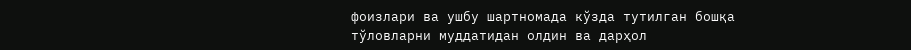фоизлари ва ушбу шартномада кўзда тутилган бошқа
тўловларни муддатидан олдин ва дарҳол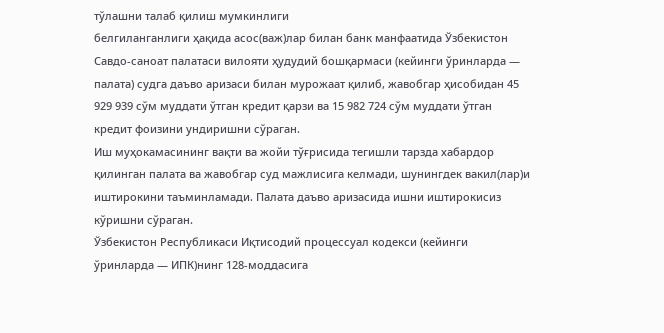тўлашни талаб қилиш мумкинлиги
белгиланганлиги ҳақида асос(важ)лар билан банк манфаатида Ўзбекистон
Савдо-саноат палатаси вилояти ҳудудий бошқармаси (кейинги ўринларда —
палата) судга даъво аризаси билан мурожаат қилиб, жавобгар ҳисобидан 45
929 939 сўм муддати ўтган кредит қарзи ва 15 982 724 сўм муддати ўтган
кредит фоизини ундиришни сўраган.
Иш муҳокамасининг вақти ва жойи тўғрисида тегишли тарзда хабардор
қилинган палата ва жавобгар суд мажлисига келмади, шунингдек вакил(лар)и
иштирокини таъминламади. Палата даъво аризасида ишни иштирокисиз
кўришни сўраган.
Ўзбекистон Республикаси Иқтисодий процессуал кодекси (кейинги
ўринларда — ИПК)нинг 128-моддасига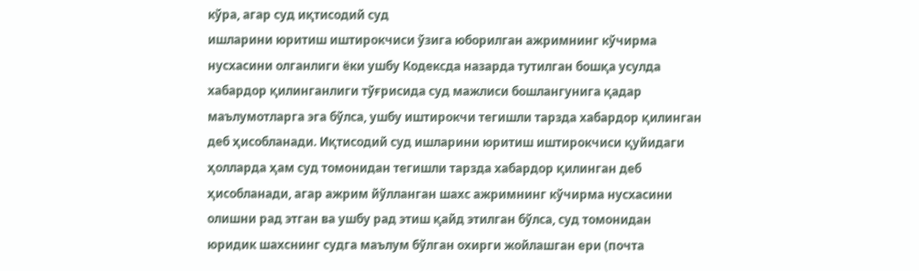кўра, агар суд иқтисодий суд
ишларини юритиш иштирокчиси ўзига юборилган ажримнинг кўчирма
нусхасини олганлиги ёки ушбу Кодексда назарда тутилган бошқа усулда
хабардор қилинганлиги тўғрисида суд мажлиси бошлангунига қадар
маълумотларга эга бўлса, ушбу иштирокчи тегишли тарзда хабардор қилинган
деб ҳисобланади. Иқтисодий суд ишларини юритиш иштирокчиси қуйидаги
ҳолларда ҳам суд томонидан тегишли тарзда хабардор қилинган деб
ҳисобланади, агар ажрим йўлланган шахс ажримнинг кўчирма нусхасини
олишни рад этган ва ушбу рад этиш қайд этилган бўлса, суд томонидан
юридик шахснинг судга маълум бўлган охирги жойлашган ери (почта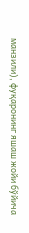манзили), фуқаронинг яшаш жойи бўйича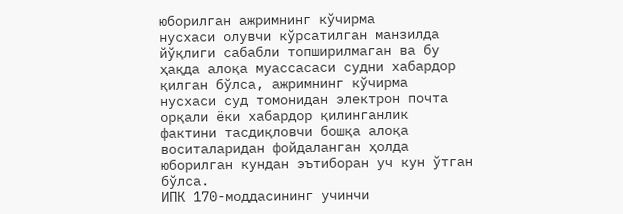юборилган ажримнинг кўчирма
нусхаси олувчи кўрсатилган манзилда йўқлиги сабабли топширилмаган ва бу
ҳақда алоқа муассасаси судни хабардор қилган бўлса, ажримнинг кўчирма
нусхаси суд томонидан электрон почта орқали ёки хабардор қилинганлик
фактини тасдиқловчи бошқа алоқа воситаларидан фойдаланган ҳолда
юборилган кундан эътиборан уч кун ўтган бўлса.
ИПК 170-моддасининг учинчи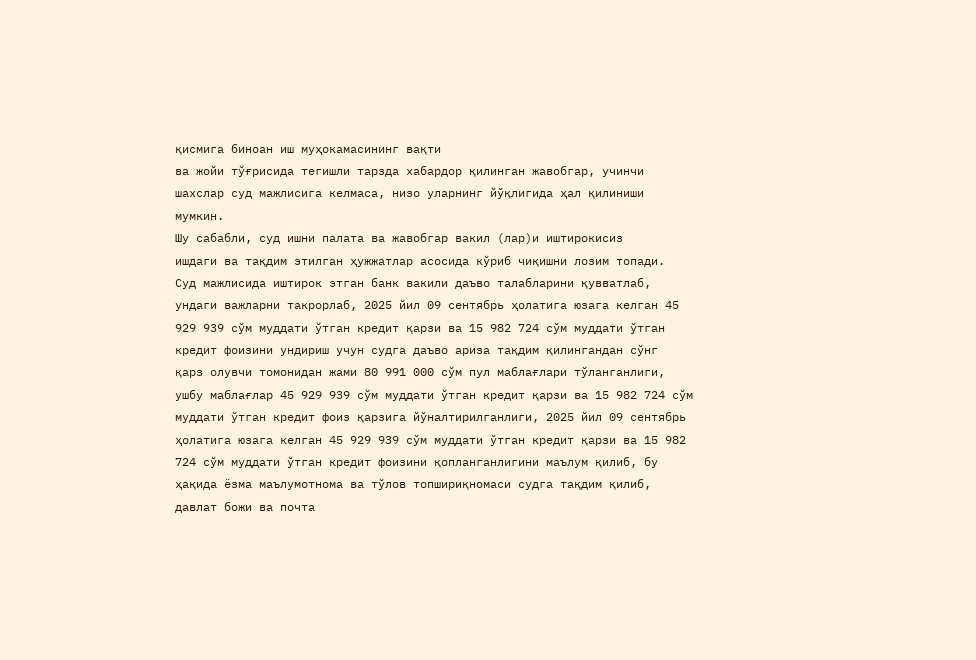қисмига биноан иш муҳокамасининг вақти
ва жойи тўғрисида тегишли тарзда хабардор қилинган жавобгар, учинчи
шахслар суд мажлисига келмаса, низо уларнинг йўқлигида ҳал қилиниши
мумкин.
Шу сабабли, суд ишни палата ва жавобгар вакил (лар)и иштирокисиз
ишдаги ва тақдим этилган ҳужжатлар асосида кўриб чиқишни лозим топади.
Суд мажлисида иштирок этган банк вакили даъво талабларини қувватлаб,
ундаги важларни такрорлаб, 2025 йил 09 сентябрь ҳолатига юзага келган 45
929 939 сўм муддати ўтган кредит қарзи ва 15 982 724 сўм муддати ўтган
кредит фоизини ундириш учун судга даъво ариза тақдим қилингандан сўнг
қарз олувчи томонидан жами 80 991 000 сўм пул маблағлари тўланганлиги,
ушбу маблағлар 45 929 939 сўм муддати ўтган кредит қарзи ва 15 982 724 сўм
муддати ўтган кредит фоиз қарзига йўналтирилганлиги, 2025 йил 09 сентябрь
ҳолатига юзага келган 45 929 939 сўм муддати ўтган кредит қарзи ва 15 982
724 сўм муддати ўтган кредит фоизини қопланганлигини маълум қилиб, бу
ҳақида ёзма маълумотнома ва тўлов топшириқномаси судга тақдим қилиб,
давлат божи ва почта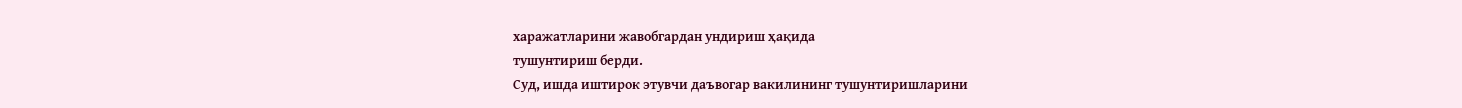харажатларини жавобгардан ундириш ҳақида
тушунтириш берди.
Суд, ишда иштирок этувчи даъвогар вакилининг тушунтиришларини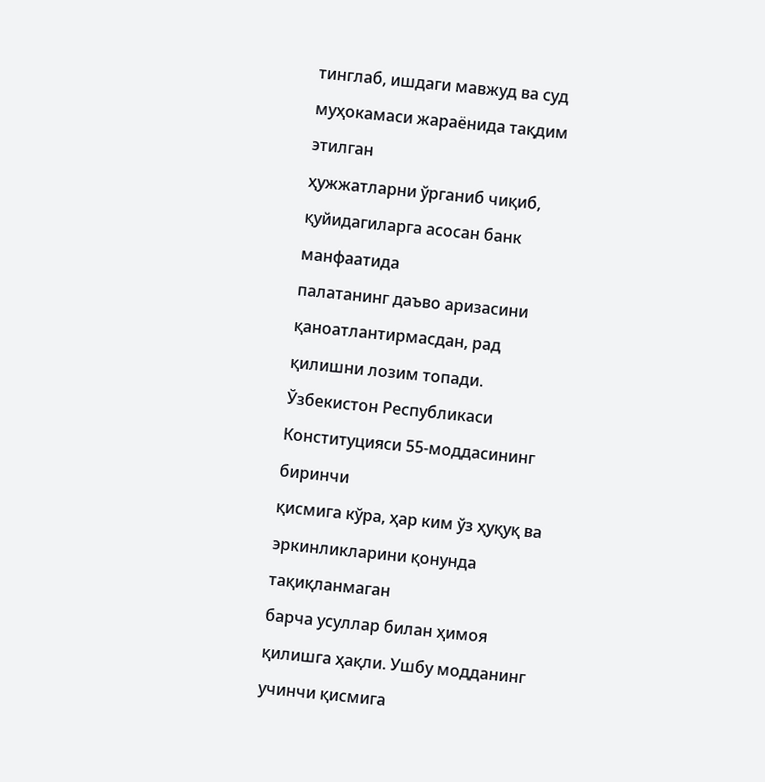тинглаб, ишдаги мавжуд ва суд муҳокамаси жараёнида тақдим этилган
ҳужжатларни ўрганиб чиқиб, қуйидагиларга асосан банк манфаатида
палатанинг даъво аризасини қаноатлантирмасдан, рад қилишни лозим топади.
Ўзбекистон Республикаси Конституцияси 55-моддасининг биринчи
қисмига кўра, ҳар ким ўз ҳуқуқ ва эркинликларини қонунда тақиқланмаган
барча усуллар билан ҳимоя қилишга ҳақли. Ушбу модданинг учинчи қисмига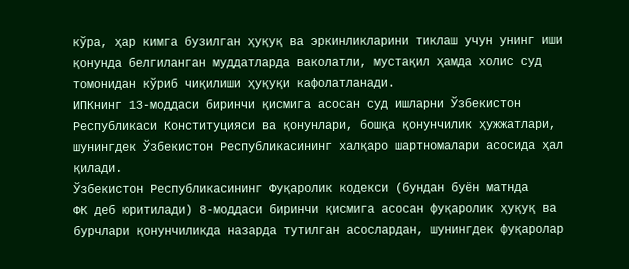кўра, ҳар кимга бузилган ҳуқуқ ва эркинликларини тиклаш учун унинг иши
қонунда белгиланган муддатларда ваколатли, мустақил ҳамда холис суд
томонидан кўриб чиқилиши ҳуқуқи кафолатланади.
ИПКнинг 13-моддаси биринчи қисмига асосан суд ишларни Ўзбекистон
Республикаси Конституцияси ва қонунлари, бошқа қонунчилик ҳужжатлари,
шунингдек Ўзбекистон Республикасининг халқаро шартномалари асосида ҳал
қилади.
Ўзбекистон Республикасининг Фуқаролик кодекси (бундан буён матнда
ФК деб юритилади) 8-моддаси биринчи қисмига асосан фуқаролик ҳуқуқ ва
бурчлари қонунчиликда назарда тутилган асослардан, шунингдек фуқаролар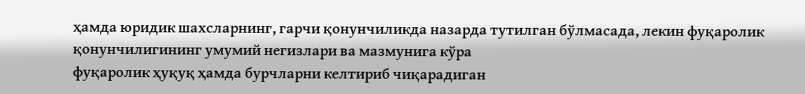ҳамда юридик шахсларнинг, гарчи қонунчиликда назарда тутилган бўлмасада, лекин фуқаролик қонунчилигининг умумий негизлари ва мазмунига кўра
фуқаролик ҳуқуқ ҳамда бурчларни келтириб чиқарадиган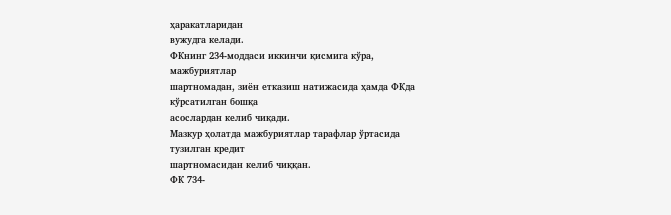ҳаракатларидан
вужудга келади.
ФКнинг 234-моддаси иккинчи қисмига кўра, мажбуриятлар
шартномадан, зиён етказиш натижасида ҳамда ФКда кўрсатилган бошқа
асослардан келиб чиқади.
Мазкур ҳолатда мажбуриятлар тарафлар ўртасида тузилган кредит
шартномасидан келиб чиққан.
ФК 734-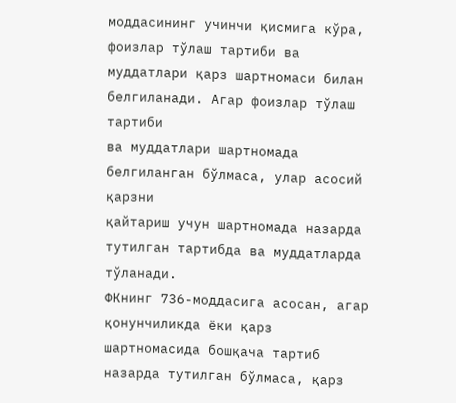моддасининг учинчи қисмига кўра, фоизлар тўлаш тартиби ва
муддатлари қарз шартномаси билан белгиланади. Агар фоизлар тўлаш тартиби
ва муддатлари шартномада белгиланган бўлмаса, улар асосий қарзни
қайтариш учун шартномада назарда тутилган тартибда ва муддатларда
тўланади.
ФКнинг 736-моддасига асосан, агар қонунчиликда ёки қарз
шартномасида бошқача тартиб назарда тутилган бўлмаса, қарз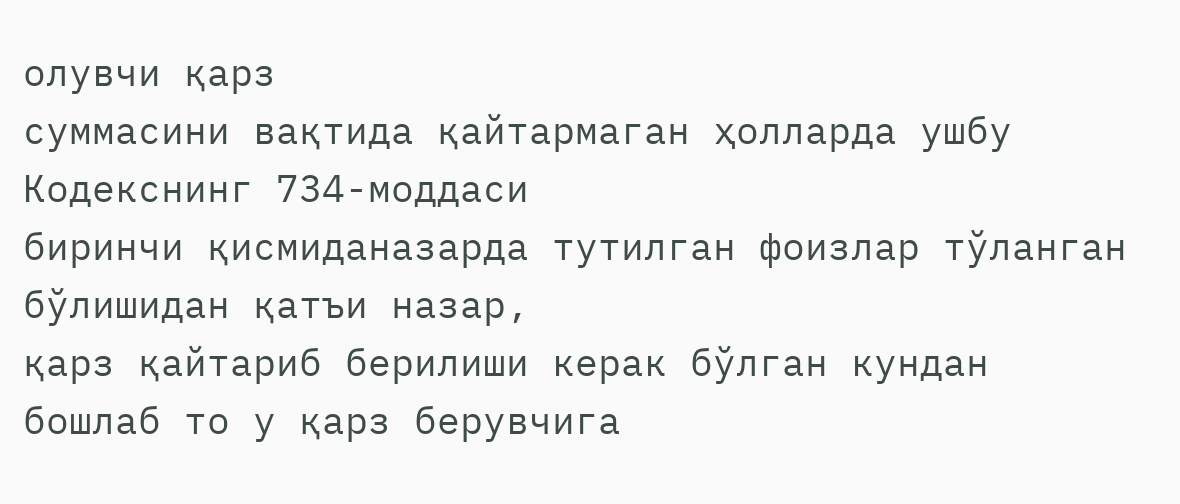олувчи қарз
суммасини вақтида қайтармаган ҳолларда ушбу Кодекснинг 734-моддаси
биринчи қисмиданазарда тутилган фоизлар тўланган бўлишидан қатъи назар,
қарз қайтариб берилиши керак бўлган кундан бошлаб то у қарз берувчига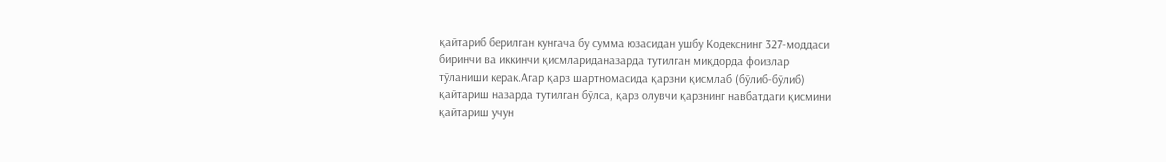қайтариб берилган кунгача бу сумма юзасидан ушбу Кодекснинг 327-моддаси
биринчи ва иккинчи қисмлариданазарда тутилган миқдорда фоизлар
тўланиши керак.Агар қарз шартномасида қарзни қисмлаб (бўлиб-бўлиб)
қайтариш назарда тутилган бўлса, қарз олувчи қарзнинг навбатдаги қисмини
қайтариш учун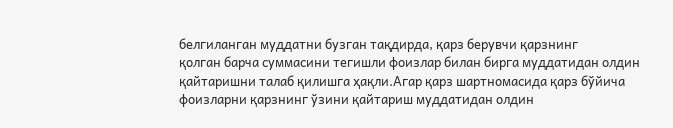белгиланган муддатни бузган тақдирда, қарз берувчи қарзнинг
қолган барча суммасини тегишли фоизлар билан бирга муддатидан олдин
қайтаришни талаб қилишга ҳақли.Агар қарз шартномасида қарз бўйича
фоизларни қарзнинг ўзини қайтариш муддатидан олдин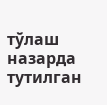тўлаш назарда
тутилган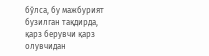бўлса, бу мажбурият бузилган тақдирда, қарз берувчи қарз олувчидан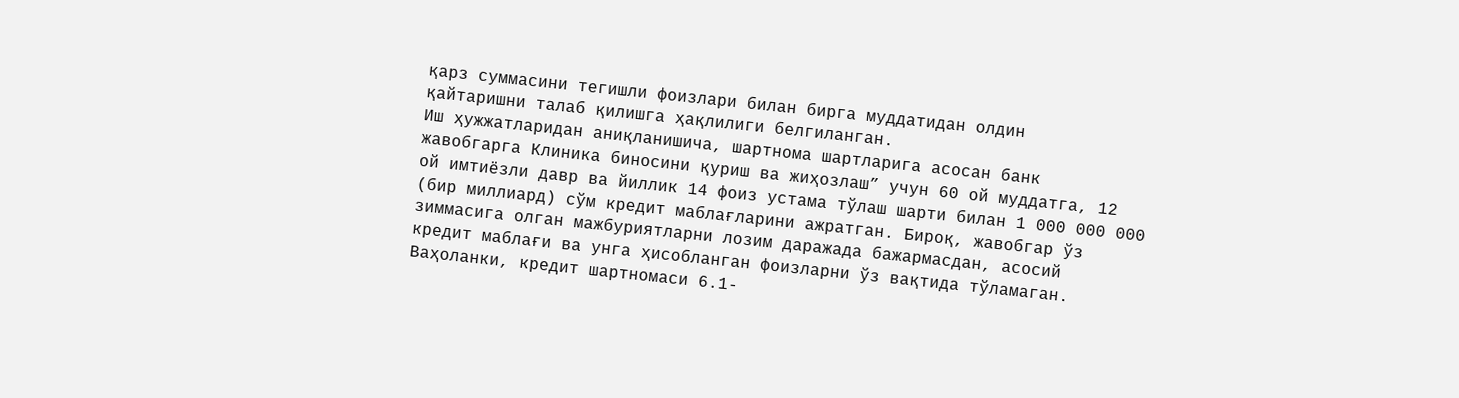қарз суммасини тегишли фоизлари билан бирга муддатидан олдин
қайтаришни талаб қилишга ҳақлилиги белгиланган.
Иш ҳужжатларидан аниқланишича, шартнома шартларига асосан банк
жавобгарга Клиника биносини қуриш ва жиҳозлаш” учун 60 ой муддатга, 12
ой имтиёзли давр ва йиллик 14 фоиз устама тўлаш шарти билан 1 000 000 000
(бир миллиард) сўм кредит маблағларини ажратган. Бироқ, жавобгар ўз
зиммасига олган мажбуриятларни лозим даражада бажармасдан, асосий
кредит маблағи ва унга ҳисобланган фоизларни ўз вақтида тўламаган.
Ваҳоланки, кредит шартномаси 6.1-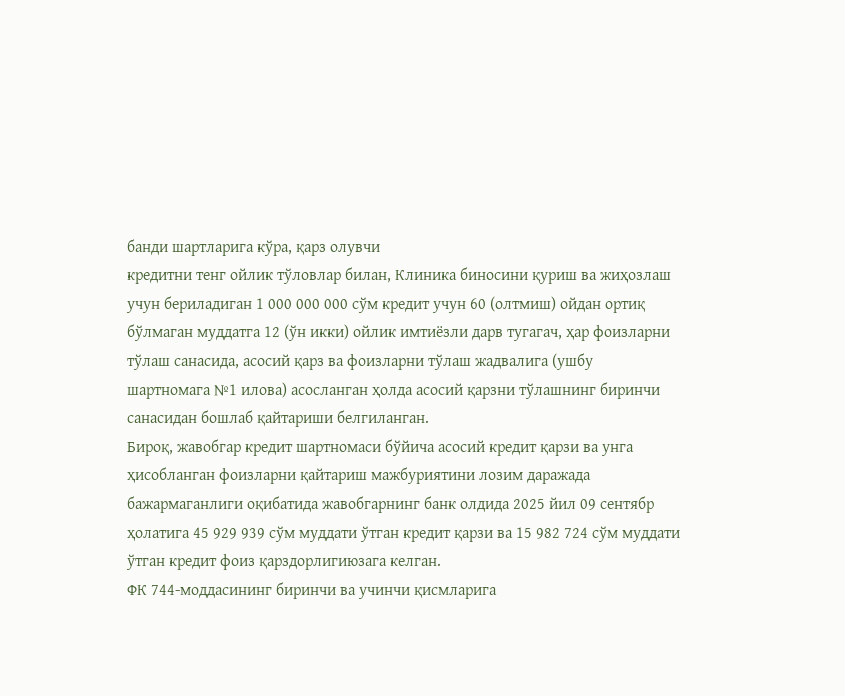банди шартларига кўра, қарз олувчи
кредитни тенг ойлик тўловлар билан, Клиника биносини қуриш ва жиҳозлаш
учун бериладиган 1 000 000 000 сўм кредит учун 60 (олтмиш) ойдан ортиқ
бўлмаган муддатга 12 (ўн икки) ойлик имтиёзли дарв тугагач, ҳар фоизларни
тўлаш санасида, асосий қарз ва фоизларни тўлаш жадвалига (ушбу
шартномага №1 илова) асосланган ҳолда асосий қарзни тўлашнинг биринчи
санасидан бошлаб қайтариши белгиланган.
Бироқ, жавобгар кредит шартномаси бўйича асосий кредит қарзи ва унга
ҳисобланган фоизларни қайтариш мажбуриятини лозим даражада
бажармаганлиги оқибатида жавобгарнинг банк олдида 2025 йил 09 сентябр
ҳолатига 45 929 939 сўм муддати ўтган кредит қарзи ва 15 982 724 сўм муддати
ўтган кредит фоиз қарздорлигиюзага келган.
ФК 744-моддасининг биринчи ва учинчи қисмларига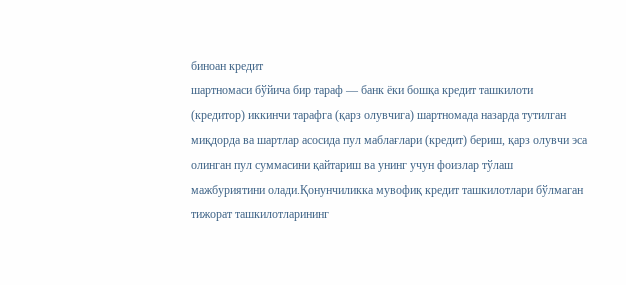биноан кредит
шартномаси бўйича бир тараф — банк ёки бошқа кредит ташкилоти
(кредитор) иккинчи тарафга (қарз олувчига) шартномада назарда тутилган
миқдорда ва шартлар асосида пул маблағлари (кредит) бериш, қарз олувчи эса
олинган пул суммасини қайтариш ва унинг учун фоизлар тўлаш
мажбуриятини олади.Қонунчиликка мувофиқ кредит ташкилотлари бўлмаган
тижорат ташкилотларининг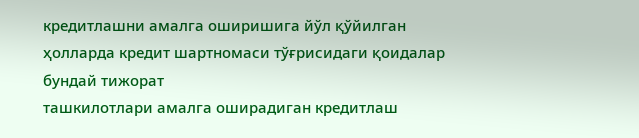кредитлашни амалга оширишига йўл қўйилган
ҳолларда кредит шартномаси тўғрисидаги қоидалар бундай тижорат
ташкилотлари амалга оширадиган кредитлаш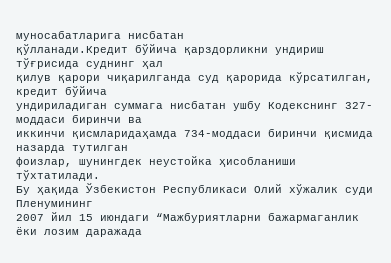муносабатларига нисбатан
қўлланади.Кредит бўйича қарздорликни ундириш тўғрисида суднинг ҳал
қилув қарори чиқарилганда суд қарорида кўрсатилган, кредит бўйича
ундириладиган суммага нисбатан ушбу Кодекснинг 327-моддаси биринчи ва
иккинчи қисмларидаҳамда 734-моддаси биринчи қисмида назарда тутилган
фоизлар, шунингдек неустойка ҳисобланиши тўхтатилади.
Бу ҳақида Ўзбекистон Республикаси Олий хўжалик суди Пленумининг
2007 йил 15 июндаги “Мажбуриятларни бажармаганлик ёки лозим даражада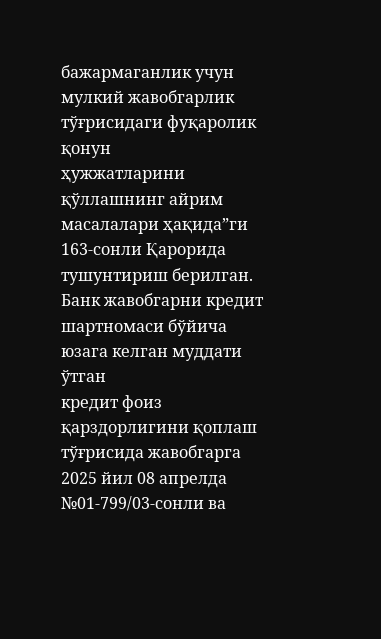бажармаганлик учун мулкий жавобгарлик тўғрисидаги фуқаролик қонун
ҳужжатларини қўллашнинг айрим масалалари ҳақида”ги 163-сонли Қарорида
тушунтириш берилган.
Банк жавобгарни кредит шартномаси бўйича юзага келган муддати ўтган
кредит фоиз қарздорлигини қоплаш тўғрисида жавобгарга 2025 йил 08 апрелда
№01-799/03-сонли ва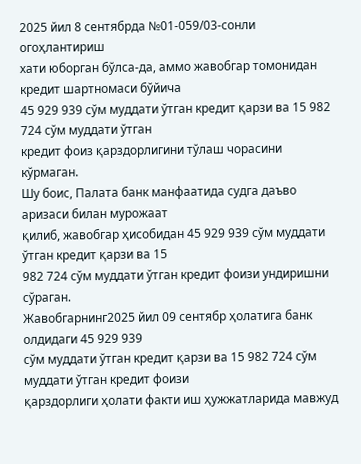2025 йил 8 сентябрда №01-059/03-сонли огоҳлантириш
хати юборган бўлса-да, аммо жавобгар томонидан кредит шартномаси бўйича
45 929 939 сўм муддати ўтган кредит қарзи ва 15 982 724 сўм муддати ўтган
кредит фоиз қарздорлигини тўлаш чорасини кўрмаган.
Шу боис, Палата банк манфаатида судга даъво аризаси билан мурожаат
қилиб, жавобгар ҳисобидан 45 929 939 сўм муддати ўтган кредит қарзи ва 15
982 724 сўм муддати ўтган кредит фоизи ундиришни сўраган.
Жавобгарнинг2025 йил 09 сентябр ҳолатига банк олдидаги 45 929 939
сўм муддати ўтган кредит қарзи ва 15 982 724 сўм муддати ўтган кредит фоизи
қарздорлиги ҳолати факти иш ҳужжатларида мавжуд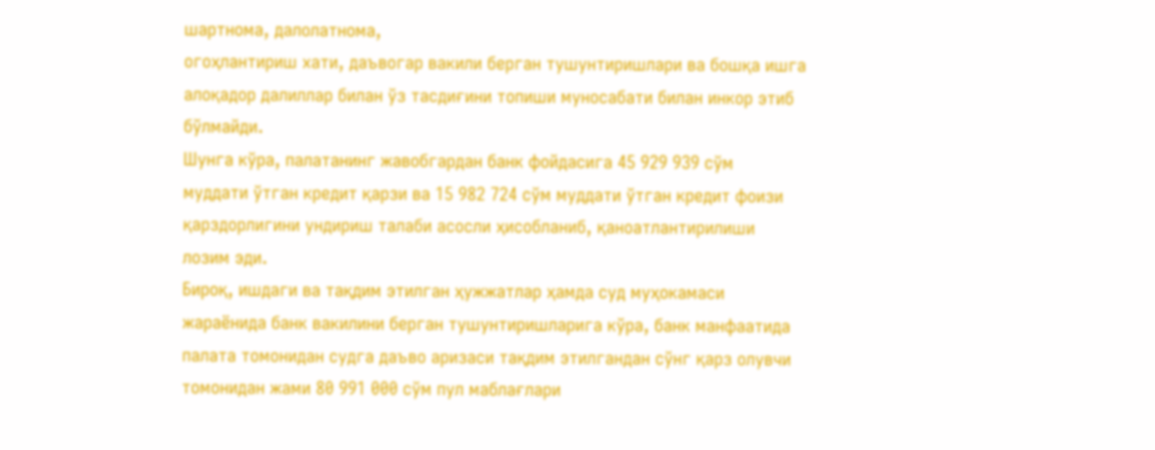шартнома, далолатнома,
огоҳлантириш хати, даъвогар вакили берган тушунтиришлари ва бошқа ишга
алоқадор далиллар билан ўз тасдиғини топиши муносабати билан инкор этиб
бўлмайди.
Шунга кўра, палатанинг жавобгардан банк фойдасига 45 929 939 сўм
муддати ўтган кредит қарзи ва 15 982 724 сўм муддати ўтган кредит фоизи
қарздорлигини ундириш талаби асосли ҳисобланиб, қаноатлантирилиши
лозим эди.
Бироқ, ишдаги ва тақдим этилган ҳужжатлар ҳамда суд муҳокамаси
жараёнида банк вакилини берган тушунтиришларига кўра, банк манфаатида
палата томонидан судга даъво аризаси тақдим этилгандан сўнг қарз олувчи
томонидан жами 80 991 000 сўм пул маблағлари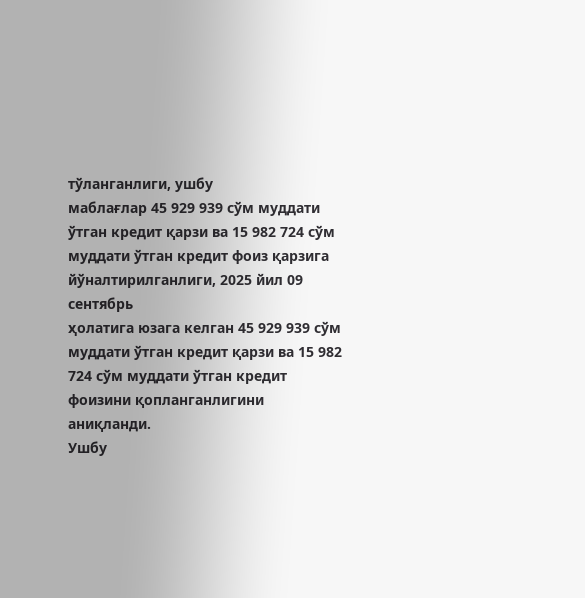тўланганлиги, ушбу
маблағлар 45 929 939 сўм муддати ўтган кредит қарзи ва 15 982 724 сўм
муддати ўтган кредит фоиз қарзига йўналтирилганлиги, 2025 йил 09 сентябрь
ҳолатига юзага келган 45 929 939 сўм муддати ўтган кредит қарзи ва 15 982
724 сўм муддати ўтган кредит фоизини қопланганлигини аниқланди.
Ушбу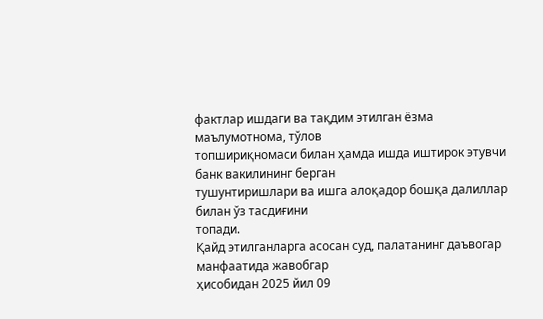фактлар ишдаги ва тақдим этилган ёзма маълумотнома, тўлов
топшириқномаси билан ҳамда ишда иштирок этувчи банк вакилининг берган
тушунтиришлари ва ишга алоқадор бошқа далиллар билан ўз тасдиғини
топади.
Қайд этилганларга асосан суд, палатанинг даъвогар манфаатида жавобгар
ҳисобидан 2025 йил 09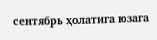сентябрь ҳолатига юзага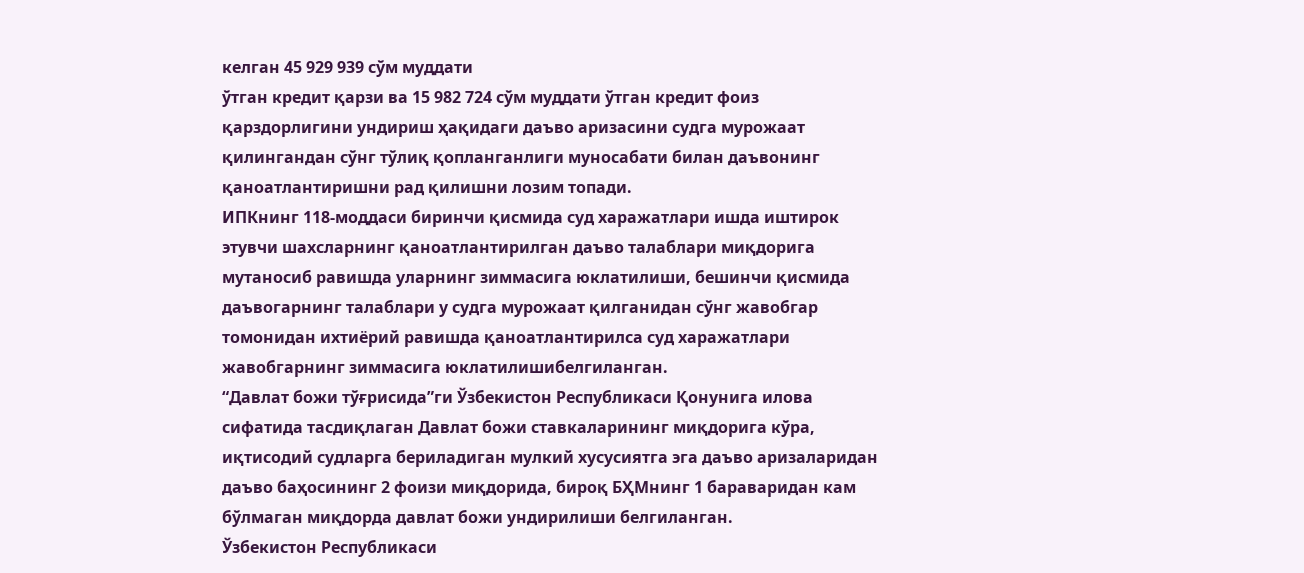келган 45 929 939 сўм муддати
ўтган кредит қарзи ва 15 982 724 сўм муддати ўтган кредит фоиз
қарздорлигини ундириш ҳақидаги даъво аризасини судга мурожаат
қилингандан сўнг тўлиқ қопланганлиги муносабати билан даъвонинг
қаноатлантиришни рад қилишни лозим топади.
ИПКнинг 118-моддаси биринчи қисмида суд харажатлари ишда иштирок
этувчи шахсларнинг қаноатлантирилган даъво талаблари миқдорига
мутаносиб равишда уларнинг зиммасига юклатилиши, бешинчи қисмида
даъвогарнинг талаблари у судга мурожаат қилганидан сўнг жавобгар
томонидан ихтиёрий равишда қаноатлантирилса суд харажатлари
жавобгарнинг зиммасига юклатилишибелгиланган.
“Давлат божи тўғрисида”ги Ўзбекистон Республикаси Қонунига илова
сифатида тасдиқлаган Давлат божи ставкаларининг миқдорига кўра,
иқтисодий судларга бериладиган мулкий хусусиятга эга даъво аризаларидан
даъво баҳосининг 2 фоизи миқдорида, бироқ БҲМнинг 1 бараваридан кам
бўлмаган миқдорда давлат божи ундирилиши белгиланган.
Ўзбекистон Республикаси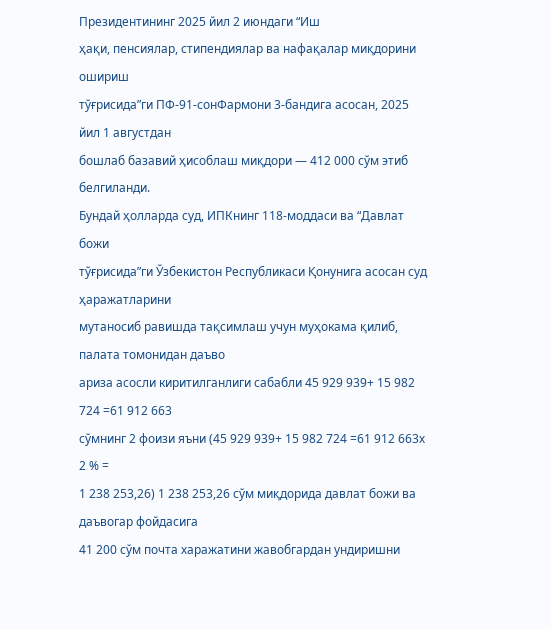Президентининг 2025 йил 2 июндаги “Иш
ҳақи, пенсиялар, стипендиялар ва нафақалар миқдорини ошириш
тўғрисида”ги ПФ-91-сонФармони 3-бандига асосан, 2025 йил 1 августдан
бошлаб базавий ҳисоблаш миқдори — 412 000 сўм этиб белгиланди.
Бундай ҳолларда суд, ИПКнинг 118-моддаси ва “Давлат божи
тўғрисида”ги Ўзбекистон Республикаси Қонунига асосан суд ҳаражатларини
мутаносиб равишда тақсимлаш учун муҳокама қилиб, палата томонидан даъво
ариза асосли киритилганлиги сабабли 45 929 939+ 15 982 724 =61 912 663
сўмнинг 2 фоизи яъни (45 929 939+ 15 982 724 =61 912 663х 2 % =
1 238 253,26) 1 238 253,26 сўм миқдорида давлат божи ва даъвогар фойдасига
41 200 сўм почта харажатини жавобгардан ундиришни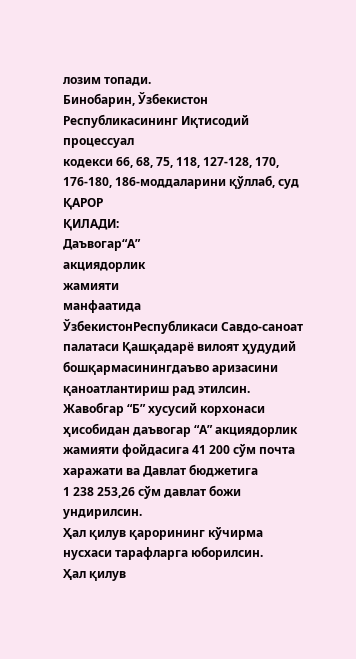лозим топади.
Бинобарин, Ўзбекистон Республикасининг Иқтисодий процессуал
кодекси 66, 68, 75, 118, 127-128, 170, 176-180, 186-моддаларини қўллаб, суд
ҚАРОР
ҚИЛАДИ:
Даъвогар“А”
акциядорлик
жамияти
манфаатида
ЎзбекистонРеспубликаси Савдо-саноат палатаси Қашқадарё вилоят ҳудудий
бошқармасинингдаъво аризасини қаноатлантириш рад этилсин.
Жавобгар “Б” хусусий корхонаси ҳисобидан даъвогар “А” акциядорлик
жамияти фойдасига 41 200 сўм почта харажати ва Давлат бюджетига
1 238 253,26 сўм давлат божи ундирилсин.
Ҳал қилув қарорининг кўчирма нусхаси тарафларга юборилсин.
Ҳал қилув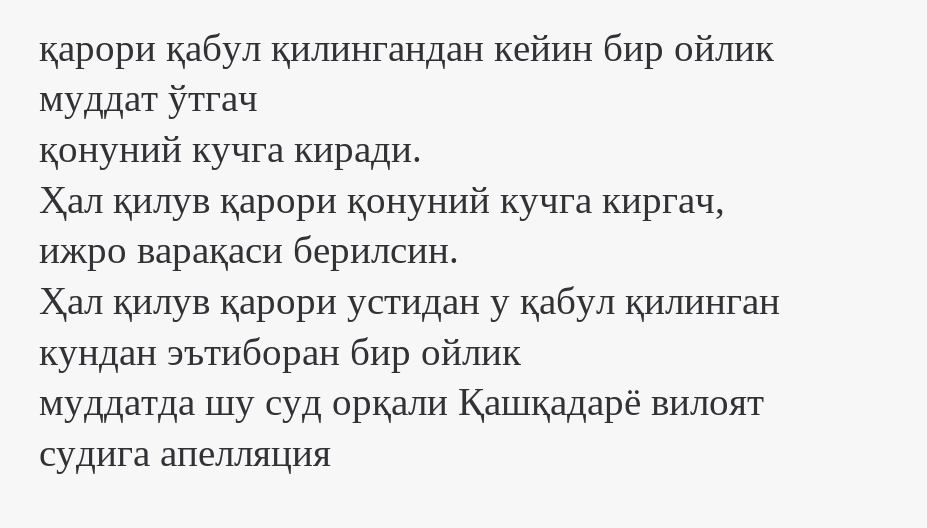қарори қабул қилингандан кейин бир ойлик муддат ўтгач
қонуний кучга киради.
Ҳал қилув қарори қонуний кучга киргач, ижро варақаси берилсин.
Ҳал қилув қарори устидан у қабул қилинган кундан эътиборан бир ойлик
муддатда шу суд орқали Қашқадарё вилоят судига апелляция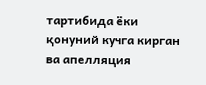тартибида ёки
қонуний кучга кирган ва апелляция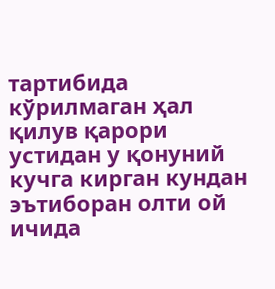тартибида кўрилмаган ҳал қилув қарори
устидан у қонуний кучга кирган кундан эътиборан олти ой ичида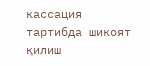кассация
тартибда шикоят қилиш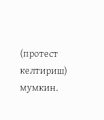(протест келтириш) мумкин.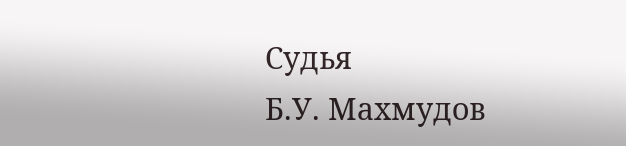Судья
Б.У. Махмудов